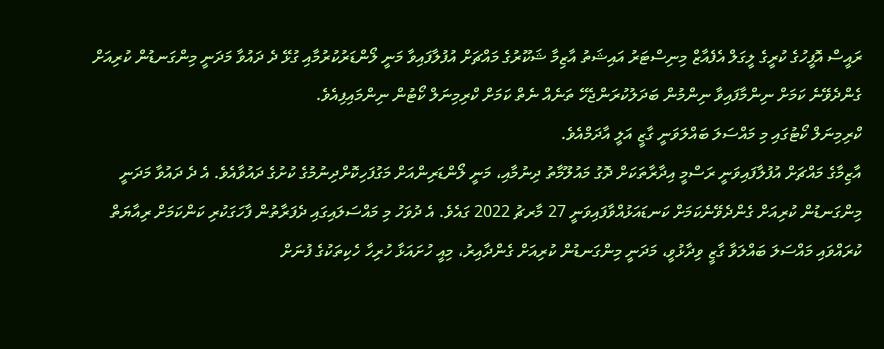ރައީސް އޮފީހުގެ ކުރީގެ ލީގަލް އެފެއާޒް މިނިސްޓަރު އައިޝަތު އާޒިމާ ޝަކޫރުގެ މައްޗަށް އުފުލާފައިވާ މަނީ ލޯންޑަރުކުރުމާއި ގުޅޭ ދެ ދައުވާ މަދަނީ މިންގަނޑުން ކުރިއަށް ގެންދެވޭނެ ކަމަށް ނިންމާފައިވާ ނިންމުން ބަދަލުކުރަންޖެހޭ ތަނެއް ނެތް ކަމަށް ކްރިމިނަލް ކޯޓުން ނިންމައިފިއެވެ.
ކްރިމިނަލް ކޯޓުގައި މި މައްސަލަ ބައްލަވަނީ ގާޒީ އަލީ އާދަމްއެވެ.
އާޒިމާގެ މައްޗަށް އުފުލާފައިވަނީ ރަސްމީ އިދާރާތަކަށް ދޮގު މައުލޫމާތު ދިނުމާއި، މަނީ ލޯންޑަރިންއަށް މަގުފަހިކޮށްދިނުމުގެ ކުށުގެ ދައުވާއެވެ. އެ ދެ ދައުވާ މަދަނީ މިންގަނޑުން ކުރިއަށް ގެންދެވޭނެކަމަށް ކަނޑައަޅުއްވާފައިވަނީ 27 މާރޗު 2022 ގައެވެ. އެ ދުވަހު މި މައްސަލައިގައި ދެފަރާތުން ފާހަގަކުރި ކަންކަމަށް ރިއާޔަތް ކުރައްވައި މައްސަލަ ބައްލަވާ ގާޒީ ވިދާޅުވީ، މަދަނީ މިންގަނޑުން ކުރިއަށް ގެންދާއިރު، މިއީ ހުށައަޅާ ހުރިހާ ހެކިތަކުގެ ފުނަށް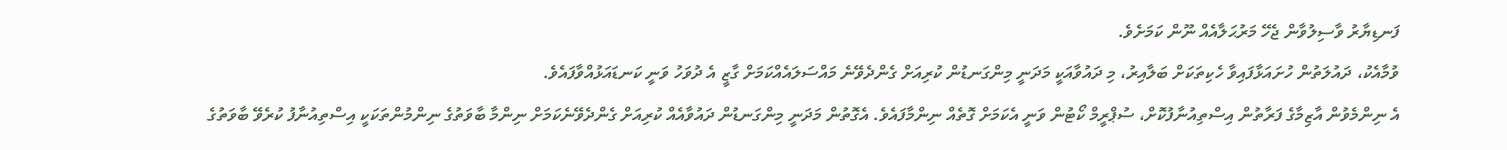ފަނޑިޔާރު ވާސިލުވާން ޖެހޭ މަރުޙަލާއެއް ނޫން ކަމަށެވެ.
ވުމާއެކު، ދައުލަތުން ހުށައަޅާފައިވާ ހެކިތަކަށް ބަލާއިރު، މި ދައުވާއަކީ މަދަނީ މިންގަނޑުން ކުރިއަށް ގެންދެވޭނެ މައްސަލައެއްކަމަށް ގާޒީ އެ ދުވަހު ވަނީ ކަނޑައަޅުއްވާފައެވެ.
އެ ނިންމެވުން އާޒިމާގެ ފަރާތުން އިސްތިއުނާފުކޮށް، ސުޕްރީމް ކޯޓުން ވަނީ އެކަމަށް ގޮތެއް ނިންމާފައެވެ. އެގޮތުން މަދަނީ މިންގަނޑުން ދައުވާއެއް ކުރިއަށް ގެންދެވޭނެކަމަށް ނިންމާ ބާވަތުގެ ނިންމުންތަކަކީ އިސްތިއުނާފު ކުރެވޭ ބާވަތުގެ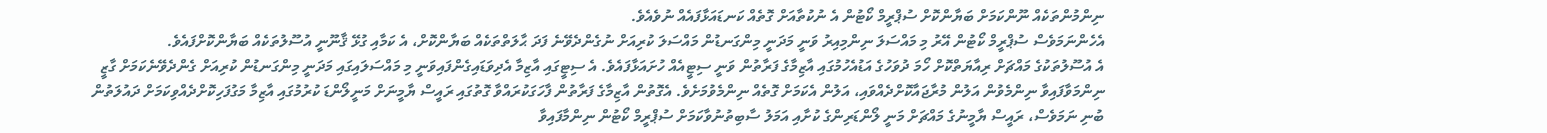ނިންމުންތަކެއް ނޫންކަމަށް ބަޔާންކޮށް ސުޕްރީމް ކޯޓުން އެ ނުކުތާއަށް ގޮތެއް ކަނޑައަޅާފައެއް ނުވެއެވެ.
އެހެންނަމަވެސް ސުޕްރީމް ކޯޓުން އޭރު މި މައްސަލަ ނިންމިއިރު ވަނީ މަދަނީ މިންގަނޑުން މައްސަލަ ކުރިއަށް ނުގެންދެވޭނެ ފަދަ ޙާލަތްތަކެއް ބަޔާންކޮށް، އެ ކަމާއި ގުޅޭ ޤާނޫނީ އުސޫލުތަކެއް ބަޔާންކޮށްފައެވެ.
އެ އުސޫލުތަކުގެ މައްޗަށް ރިއާޔަތްކޮށް ހޯމަ ދުވަހުގެ އަޑުއެހުމުގައި އާޒިމާގެ ފަރާތުން ވަނީ ސިޓީއެއް ހުށައަޅާފައެވެ. އެ ސިޓީގައި އާޒިމާ އެދިވަޑައިގެންފައިވަނީ މި މައްސަލައިގައި މަދަނީ މިންގަނޑުން ކުރިއަށް ގެންދެވޭނެކަމަށް ގާޒީ ނިންމަވާފައިވާ ނިންމެވުން އަލުން މުރާޖައާކޮށްދެއްވައި، އަލުން އެކަމަށް ގޮތެއް ނިންމެވުމަށެވެ. އެގޮތުން އާޒިމާގެ ފަރާތުން ފާހަގަކުރައްވާ ގޮތުގައި ރައީސް ޔާމީނަށް މަނީލޯންޑަ ކުރުމުގައި އާޒިމާ މަގުފަހިކޮށްދެއްވިކަމަށް ދައުލަތުން ބުނި ނަމަވެސް، ރައީސް ޔާމީނުގެ މައްޗަށް މަނީ ލޯންޑަރިންގެ ކުށާއި އަމަލު ސާބިތުނުވާކަމަށް ސުޕްރީމް ކޯޓުން ނިންމާފައިވާ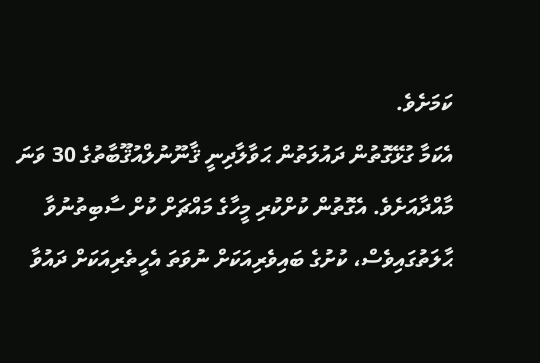ކަމަށެވެ.
އެކަމާ ގުޅޭގޮތުން ދައުލަތުން ޙަވާލާދިނީ ޤާނޫނުލްއުޤޫބާތުގެ 30 ވަނަ މާއްދާއަށެވެ. އެގޮތުން ކުށްކުރި މީހާގެ މައްޗަށް ކުށް ސާބިތުނުވާ ޙާލަތުގައިވެސް، ކުށުގެ ބައިވެރިއަކަށް ނުވަތަ އެހީތެރިއަކަށް ދައުވާ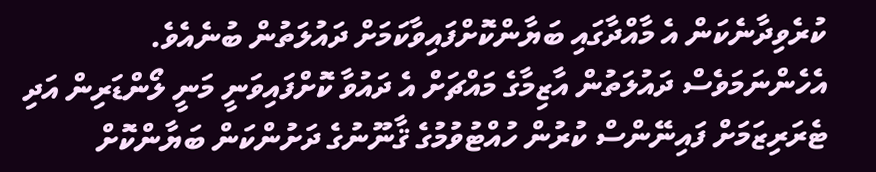ކުރެވިދާނެކަން އެ މާއްދާގައި ބަޔާންކޮށްފައިވާކަމަށް ދައުލަތުން ބުނެއެވެ.
އެހެންނަމަވެސް ދައުލަތުން އާޒިމާގެ މައްޗަށް އެ ދައުވާ ކޮށްފައިވަނީ މަނީ ލޯންޑަރިން އަދި ޓެރަރިޒަމަށް ފައިނޭންސް ކުރުން ހުއްޓުވުމުގެ ޤާނޫނުގެ ދަށުންކަން ބަޔާންކޮށް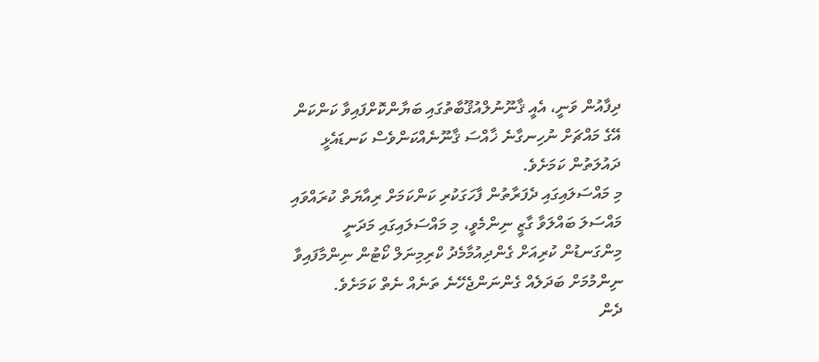ދިފާއުން ވަނީ، އެއީ ޤާނޫނުލްއުޤޫބާތުގައި ބަޔާންކޮށްފައިވާ ކަންކަން އޭގެ މައްޗަށް ނުހިނގާނެ ޚާއްސަ ޤާނޫނެއްކަންވެސް ކަނޑައެޅީ ދައުލަތުން ކަމަށެވެ.
މި މައްސަލައިގައި ދެފަރާތުން ފާހަގަކުރި ކަންކަމަށް ރިއާޔަތް ކުރައްވައި މައްސަލަ ބައްލަވާ ގާޒީ ނިންމެވީ، މި މައްސަލައިގައި މަދަނީ މިންގަނޑުން ކުރިއަށް ގެންދިއުމާމެދު ކްރިމިނަލް ކޯޓުން ނިންމާފައިވާ ނިންމުމަށް ބަދަލެއް ގެންނަންޖެހޭނެ ތަނެއް ނެތް ކަމަށެވެ.
ދެން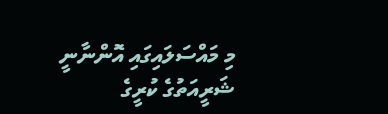މި މައްސަލައިގައި އޮންނާނީ ޝަރީއަތުގެ ކުރީގެ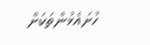ހުށައެޅުންތަކަށް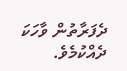ދެފަރާތުން ވާހަކަ ދެއްކުމެވެ.